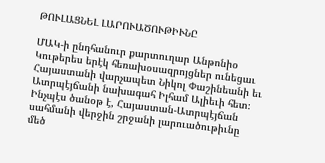ԹՈՒԼԱՑՆԵԼ ԼԱՐՈՒԱԾՈՒԹԻՒՆԸ

ՄԱԿ-ի ընդհանուր քարտուղար Անթոնիօ Կութերես երէկ հեռախօսազրոյցներ ունեցաւ Հայաստանի վարչապետ Նիկոլ Փաշինեանի եւ Ատրպէյճանի նախագահ Իլհամ Ալիեւի հետ։ Ինչպէս ծանօթ է, Հայաստան-Ատրպէյճան սահմանի վերջին շրջանի լարուածութիւնը մեծ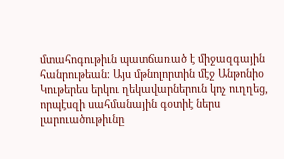մտահոգութիւն պատճառած է միջազգային հանրութեան։ Այս մթնոլորտին մէջ Անթոնիօ Կութերես երկու ղեկավարներուն կոչ ուղղեց, որպէսզի սահմանային գօտիէ ներս լարուածութիւնը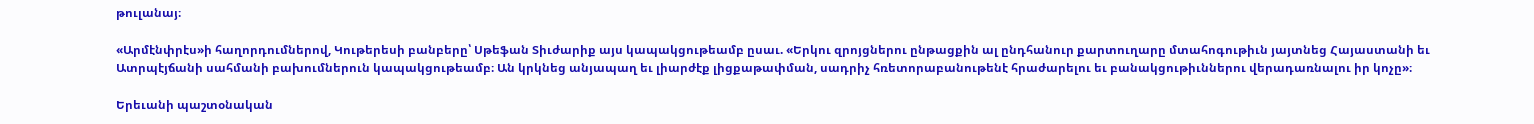թուլանայ։

«Արմէնփրէս»ի հաղորդումներով, Կութերեսի բանբերը՝ Սթեֆան Տիւժարիք այս կապակցութեամբ ըսաւ. «Երկու զրոյցներու ընթացքին ալ ընդհանուր քարտուղարը մտահոգութիւն յայտնեց Հայաստանի եւ Ատրպէյճանի սահմանի բախումներուն կապակցութեամբ։ Ան կրկնեց անյապաղ եւ լիարժէք լիցքաթափման, սադրիչ հռետորաբանութենէ հրաժարելու եւ բանակցութիւններու վերադառնալու իր կոչը»։

Երեւանի պաշտօնական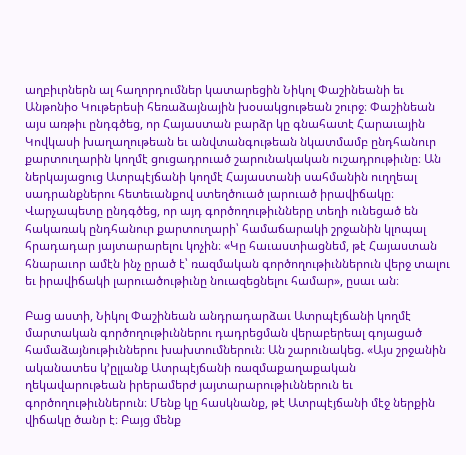աղբիւրներն ալ հաղորդումներ կատարեցին Նիկոլ Փաշինեանի եւ Անթոնիօ Կութերեսի հեռաձայնային խօսակցութեան շուրջ։ Փաշինեան այս առթիւ ընդգծեց, որ Հայաստան բարձր կը գնահատէ Հարաւային Կովկասի խաղաղութեան եւ անվտանգութեան նկատմամբ ընդհանուր քարտուղարին կողմէ ցուցադրուած շարունակական ուշադրութիւնը։ Ան ներկայացուց Ատրպէյճանի կողմէ Հայաստանի սահմանին ուղղեալ սադրանքներու հետեւանքով ստեղծուած լարուած իրավիճակը։ Վարչապետը ընդգծեց, որ այդ գործողութիւնները տեղի ունեցած են հակառակ ընդհանուր քարտուղարի՝ համաճարակի շրջանին կլոպալ հրադադար յայտարարելու կոչին։ «Կը հաւաստիացնեմ, թէ Հայաստան հնարաւոր ամէն ինչ ըրած է՝ ռազմական գործողութիւններուն վերջ տալու եւ իրավիճակի լարուածութիւնը նուազեցնելու համար», ըսաւ ան։

Բաց աստի, Նիկոլ Փաշինեան անդրադարձաւ Ատրպէյճանի կողմէ մարտական գործողութիւններու դադրեցման վերաբերեալ գոյացած համաձայնութիւններու խախտումներուն։ Ան շարունակեց. «Այս շրջանին ականատես կ՚ըլլանք Ատրպէյճանի ռազմաքաղաքական ղեկավարութեան իրերամերժ յայտարարութիւններուն եւ գործողութիւններուն։ Մենք կը հասկնանք, թէ Ատրպէյճանի մէջ ներքին վիճակը ծանր է։ Բայց մենք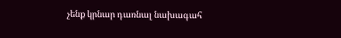չենք կրնար դառնալ նախագահ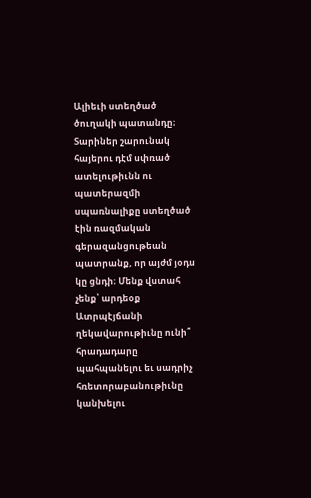Ալիեւի ստեղծած ծուղակի պատանդը։ Տարիներ շարունակ հայերու դէմ սփռած ատելութիւնն ու պատերազմի սպառնալիքը ստեղծած էին ռազմական գերազանցութեան պատրանք, որ այժմ յօդս կը ցնդի։ Մենք վստահ չենք՝ արդեօք Ատրպէյճանի ղեկավարութիւնը ունի՞ հրադադարը պահպանելու եւ սադրիչ հռետորաբանութիւնը կանխելու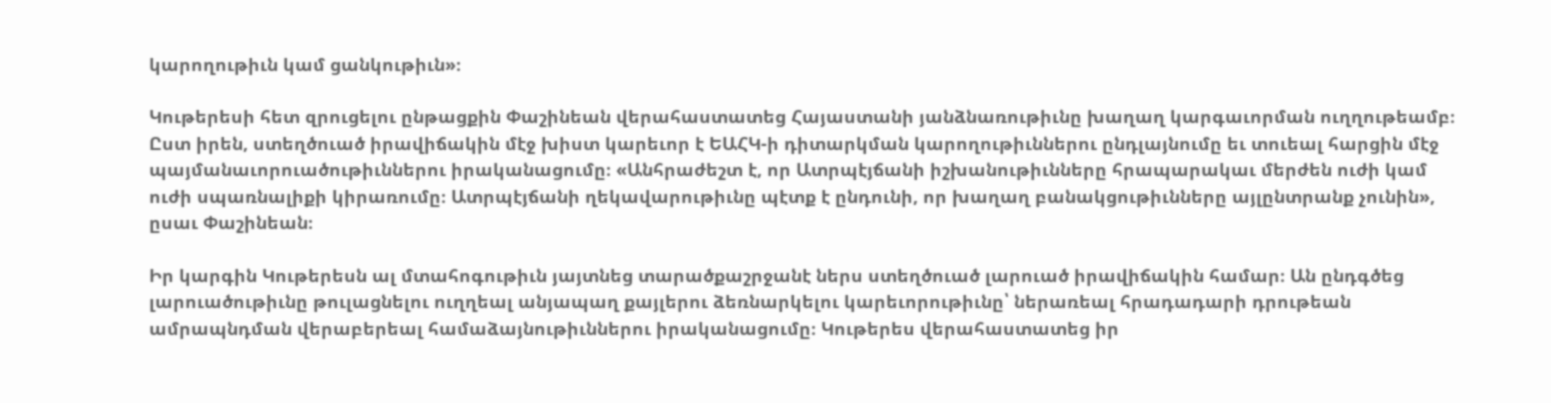կարողութիւն կամ ցանկութիւն»։

Կութերեսի հետ զրուցելու ընթացքին Փաշինեան վերահաստատեց Հայաստանի յանձնառութիւնը խաղաղ կարգաւորման ուղղութեամբ։ Ըստ իրեն, ստեղծուած իրավիճակին մէջ խիստ կարեւոր է ԵԱՀԿ-ի դիտարկման կարողութիւններու ընդլայնումը եւ տուեալ հարցին մէջ պայմանաւորուածութիւններու իրականացումը։ «Անհրաժեշտ է, որ Ատրպէյճանի իշխանութիւնները հրապարակաւ մերժեն ուժի կամ ուժի սպառնալիքի կիրառումը։ Ատրպէյճանի ղեկավարութիւնը պէտք է ընդունի, որ խաղաղ բանակցութիւնները այլընտրանք չունին», ըսաւ Փաշինեան։

Իր կարգին Կութերեսն ալ մտահոգութիւն յայտնեց տարածքաշրջանէ ներս ստեղծուած լարուած իրավիճակին համար։ Ան ընդգծեց լարուածութիւնը թուլացնելու ուղղեալ անյապաղ քայլերու ձեռնարկելու կարեւորութիւնը՝ ներառեալ հրադադարի դրութեան ամրապնդման վերաբերեալ համաձայնութիւններու իրականացումը։ Կութերես վերահաստատեց իր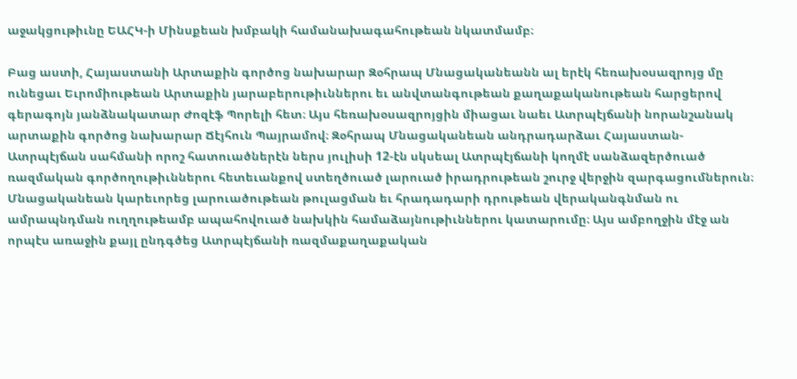աջակցութիւնը ԵԱՀԿ-ի Մինսքեան խմբակի համանախագահութեան նկատմամբ։

Բաց աստի, Հայաստանի Արտաքին գործոց նախարար Զօհրապ Մնացականեանն ալ երէկ հեռախօսազրոյց մը ունեցաւ Եւրոմիութեան Արտաքին յարաբերութիւններու եւ անվտանգութեան քաղաքականութեան հարցերով գերագոյն յանձնակատար Ժոզէֆ Պորելի հետ։ Այս հեռախօսազրոյցին միացաւ նաեւ Ատրպէյճանի նորանշանակ արտաքին գործոց նախարար Ճէյհուն Պայրամով։ Զօհրապ Մնացականեան անդրադարձաւ Հայաստան-Ատրպէյճան սահմանի որոշ հատուածներէն ներս յուլիսի 12-էն սկսեալ Ատրպէյճանի կողմէ սանձազերծուած ռազմական գործողութիւններու հետեւանքով ստեղծուած լարուած իրադրութեան շուրջ վերջին զարգացումներուն։ Մնացականեան կարեւորեց լարուածութեան թուլացման եւ հրադադարի դրութեան վերականգնման ու ամրապնդման ուղղութեամբ ապահովուած նախկին համաձայնութիւններու կատարումը։ Այս ամբողջին մէջ ան որպէս առաջին քայլ ընդգծեց Ատրպէյճանի ռազմաքաղաքական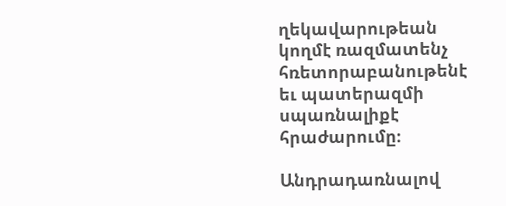ղեկավարութեան կողմէ ռազմատենչ հռետորաբանութենէ եւ պատերազմի սպառնալիքէ հրաժարումը։

Անդրադառնալով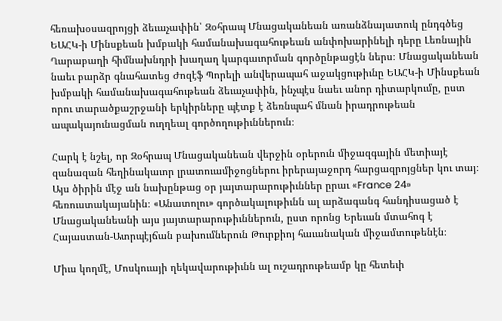հեռախօսազրոյցի ձեւաչափին՝ Զօհրապ Մնացականեան առանձնայատուկ ընդգծեց ԵԱՀԿ-ի Մինսքեան խմբակի համանախագահութեան անփոխարինելի դերը Լեռնային Ղարաբաղի հիմնախնդրի խաղաղ կարգաւորման գործընթացէն ներս։ Մնացականեան նաեւ բարձր գնահատեց Ժոզէֆ Պորելի անվերապահ աջակցութիւնը ԵԱՀԿ-ի Մինսքեան խմբակի համանախագահութեան ձեւաչափին, ինչպէս նաեւ անոր դիտարկումը, ըստ որու տարածքաշրջանի երկիրները պէտք է ձեռնպահ մնան իրադրութեան ապակայունացման ուղղեալ գործողութիւններուն։

Հարկ է նշել, որ Զօհրապ Մնացականեան վերջին օրերուն միջազգային մետիայէ զանազան հեղինակաւոր լրատուամիջոցներու իրերայաջորդ հարցազրոյցներ կու տայ։ Այս ծիրին մէջ ան նախընթաց օր յայտարարութիւններ ըրաւ «France 24» հեռուստակայանին։ «Անատոլու» գործակալութիւնն ալ արձագանգ հանդիսացած է Մնացականեանի այս յայտարարութիւններուն, ըստ որոնց Երեւան մտահոգ է Հայաստան-Ատրպէյճան բախումներուն Թուրքիոյ հաւանական միջամտութենէն։

Միւս կողմէ, Մոսկուայի ղեկավարութիւնն ալ ուշադրութեամբ կը հետեւի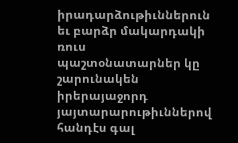իրադարձութիւններուն եւ բարձր մակարդակի ռուս պաշտօնատարներ կը շարունակեն իրերայաջորդ յայտարարութիւններով հանդէս գալ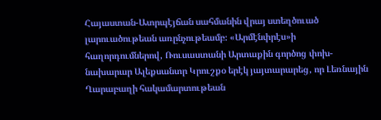Հայաստան-Ատրպէյճան սահմանին վրայ ստեղծուած լարուածութեան առընչութեամբ։ «Արմէնփրէս»ի հաղորդումներով, Ռուսաստանի Արտաքին գործոց փոխ-նախարար Ալեքսանտր Կրուշքօ երէկ յայտարարեց, որ Լեռնային Ղարաբաղի հակամարտութեան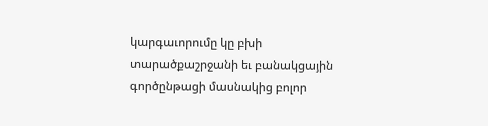կարգաւորումը կը բխի տարածքաշրջանի եւ բանակցային գործընթացի մասնակից բոլոր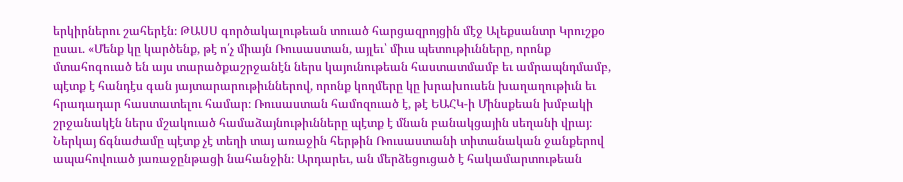երկիրներու շահերէն։ ԹԱՍՍ գործակալութեան տուած հարցազրոյցին մէջ Ալեքսանտր Կրուշքօ ըսաւ. «Մենք կը կարծենք, թէ ո՛չ միայն Ռուսաստան, այլեւ՝ միւս պետութիւնները, որոնք մտահոգուած են այս տարածքաշրջանէն ներս կայունութեան հաստատմամբ եւ ամրապնդմամբ, պէտք է հանդէս գան յայտարարութիւններով, որոնք կողմերը կը խրախուսեն խաղաղութիւն եւ հրադադար հաստատելու համար։ Ռուսաստան համոզուած է, թէ ԵԱՀԿ-ի Մինսքեան խմբակի շրջանակէն ներս մշակուած համաձայնութիւնները պէտք է մնան բանակցային սեղանի վրայ։ Ներկայ ճգնաժամը պէտք չէ տեղի տայ առաջին հերթին Ռուսաստանի տիտանական ջանքերով ապահովուած յառաջընթացի նահանջին։ Արդարեւ, ան մերձեցուցած է հակամարտութեան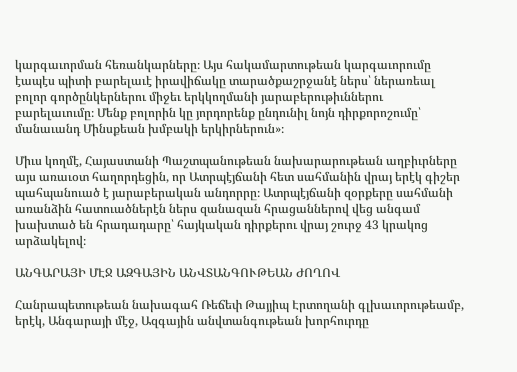կարգաւորման հեռանկարները։ Այս հակամարտութեան կարգաւորումը էապէս պիտի բարելաւէ իրավիճակը տարածքաշրջանէ ներս՝ ներառեալ բոլոր գործընկերներու միջեւ երկկողմանի յարաբերութիւններու բարելաւումը։ Մենք բոլորին կը յորդորենք ընդունիլ նոյն դիրքորոշումը՝ մանաւանդ Մինսքեան խմբակի երկիրներուն»։

Միւս կողմէ, Հայաստանի Պաշտպանութեան նախարարութեան աղբիւրները այս առաւօտ հաղորդեցին, որ Ատրպէյճանի հետ սահմանին վրայ երէկ գիշեր պահպանուած է յարաբերական անդորրը։ Ատրպէյճանի զօրքերը սահմանի առանձին հատուածներէն ներս զանազան հրացաններով վեց անգամ խախտած են հրադադարը՝ հայկական դիրքերու վրայ շուրջ 43 կրակոց արձակելով։

ԱՆԳԱՐԱՅԻ ՄԷՋ ԱԶԳԱՅԻՆ ԱՆՎՏԱՆԳՈՒԹԵԱՆ ԺՈՂՈՎ

Հանրապետութեան նախագահ Ռեճեփ Թայյիպ Էրտողանի գլխաւորութեամբ, երէկ, Անգարայի մէջ, Ազգային անվտանգութեան խորհուրդը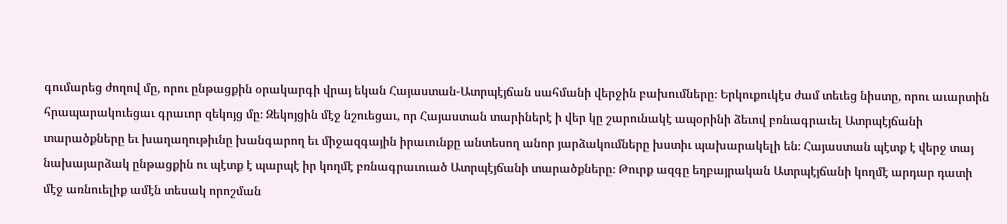գումարեց ժողով մը, որու ընթացքին օրակարգի վրայ եկան Հայաստան-Ատրպէյճան սահմանի վերջին բախումները։ Երկուքուկէս ժամ տեւեց նիստը, որու աւարտին հրապարակուեցաւ գրաւոր զեկոյց մը։ Զեկոյցին մէջ նշուեցաւ, որ Հայաստան տարիներէ ի վեր կը շարունակէ ապօրինի ձեւով բռնագրաւել Ատրպէյճանի տարածքները եւ խաղաղութիւնը խանգարող եւ միջազգային իրաւունքը անտեսող անոր յարձակումները խստիւ պախարակելի են։ Հայաստան պէտք է վերջ տայ նախայարձակ ընթացքին ու պէտք է պարպէ իր կողմէ բռնագրաւուած Ատրպէյճանի տարածքները։ Թուրք ազգը եղբայրական Ատրպէյճանի կողմէ արդար դատի մէջ առնուելիք ամէն տեսակ որոշման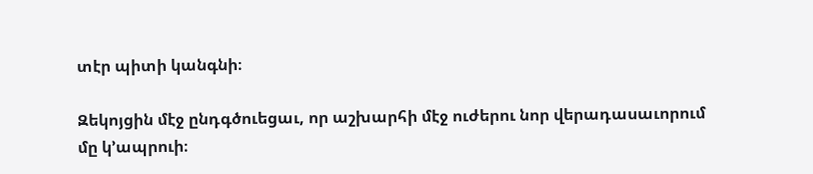տէր պիտի կանգնի։

Զեկոյցին մէջ ընդգծուեցաւ, որ աշխարհի մէջ ուժերու նոր վերադասաւորում մը կ՚ապրուի։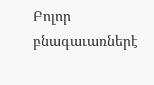Բոլոր բնագաւառներէ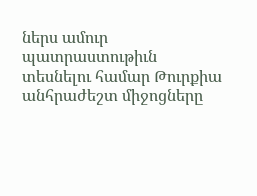ներս ամուր պատրաստութիւն տեսնելու համար Թուրքիա անհրաժեշտ միջոցները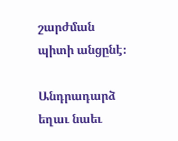շարժման պիտի անցընէ։

Անդրադարձ եղաւ նաեւ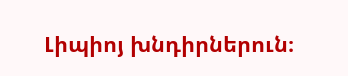Լիպիոյ խնդիրներուն։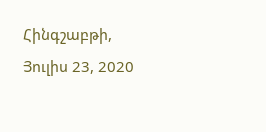Հինգշաբթի, Յուլիս 23, 2020